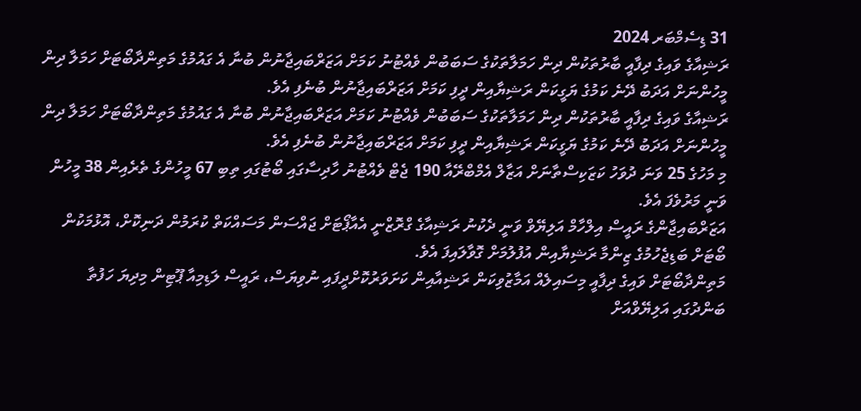31 ޑިސެމްބަރ 2024
ރަޝިއާގެ ވައިގެ ދިފާއީ ބާރުތަކުން ދިން ހަމަލާތަކުގެ ސަބަބުން ވެއްޓުނު ކަމަށް އަޒަރްބައިޖާނުން ބުނާ އެ ގައުމުގެ މަތިންދާބޯޓަށް ހަމަލާ ދިން މީހުންނަށް އަދަބު ދޭނެ ކަމުގެ ޔަގީކަން ރަޝިޔާއިން ދީފި ކަމަށް އަޒަރްބައިޖާނުން ބުނެފި އެވެ.
ރަޝިއާގެ ވައިގެ ދިފާއީ ބާރުތަކުން ދިން ހަމަލާތަކުގެ ސަބަބުން ވެއްޓުނު ކަމަށް އަޒަރްބައިޖާނުން ބުނާ އެ ގައުމުގެ މަތިންދާބޯޓަށް ހަމަލާ ދިން މީހުންނަށް އަދަބު ދޭނެ ކަމުގެ ޔަގީކަން ރަޝިޔާއިން ދީފި ކަމަށް އަޒަރްބައިޖާނުން ބުނެފި އެވެ.
މި މަހުގެ 25 ވަނަ ދުވަހު ކަޒަކިސްތާނަށް އަޒާލް އެމްބްރޭއާ 190 ޖެޓް ވެއްޓުނު ހާދިސާގައި ބޯޓުގައި ތިބި 67 މީހުންގެ ތެރެއިން 38 މީހުން ވަނީ މަރުވެފަ އެވެ.
އަޒަރްބައިޖާންގެ ރައީސް އިލްހާމް އަލިޔޭވް ވަނީ ދެކުނު ރަޝިއާގެ ގްރޮޒްނީ އެއާޕޯޓަށް ޖައްސަން މަސައްކަތް ކުރަމުން ދަނިކޮށް، އޮޅުމަކުން ބޯޓަށް ބަޑިޖެހުމުގެ ޒިންމާ ރަޝިޔާއިން އުފުލުމަށް ގޮވާލައިފަ އެވެ.
މަތިންދާބޯޓަށް ވައިގެ ދިފާއީ މިސައިލެއް އަމާޒުވިކަން ރަޝިއާއިން ކަށަވަރުކޮށްދީފައި ނުވިޔަސް، ރައީސް ލަޑިމިއާ ޕޫޓިން މިދިޔަ ހަފުތާ ބަންދުގައި އަލިޔޭވްއަށް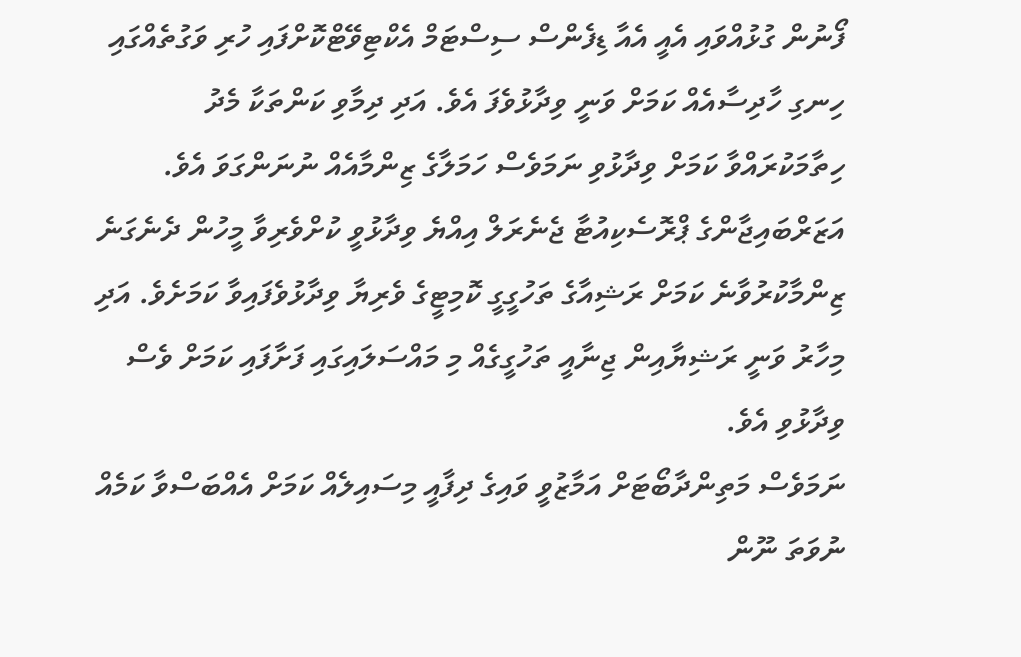ފޯނުން ގުޅުއްވައި އެއީ އެއާ ޑިފެންސް ސިސްޓަމް އެކްޓިވޭޓްކޮށްފައި ހުރި ވަގުތެއްގައި ހިނގި ހާދިސާއެއް ކަމަށް ވަނީ ވިދާޅުވެފަ އެވެ. އަދި ދިމާވި ކަންތަކާ މެދު ހިތާމަކުރައްވާ ކަމަށް ވިދާޅުވި ނަމަވެސް ހަމަލާގެ ޒިންމާއެއް ނުނަންގަވަ އެވެ.
އަޒަރްބައިޖާންގެ ޕްރޮސެކިއުޓާ ޖެނެރަލް އިއްޔެ ވިދާޅުވީ ކުށްވެރިވާ މީހުން ދެނެގަނެ ޒިންމާކުރުވާނެ ކަމަށް ރަޝިއާގެ ތަހުގީގީ ކޮމިޓީގެ ވެރިޔާ ވިދާޅުވެފައިވާ ކަމަށެވެ. އަދި މިހާރު ވަނީ ރަޝިޔާއިން ޖިނާއީ ތަހުގީގެއް މި މައްސަލައިގައި ފަށާފައި ކަމަށް ވެސް ވިދާޅުވި އެވެ.
ނަމަވެސް މަތިންދާބޯޓަށް އަމާޒުވީ ވައިގެ ދިފާއީ މިސައިލެއް ކަމަށް އެއްބަސްވާ ކަމެއް ނުވަތަ ނޫން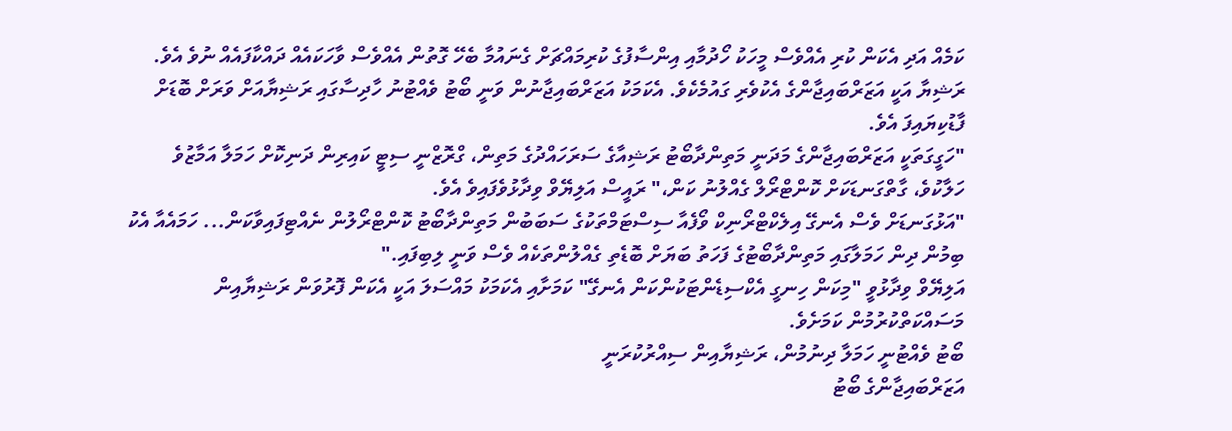ކަމެއް އަދި އެކަން ކުރި އެއްވެސް މީހަކު ހޯދުމާއި އިންސާފުގެ ކުރިމައްޗަށް ގެނައުމާ ބެހޭ ގޮތުން އެއްވެސް ވާހަކައެއް ދައްކާފައެއް ނުވެ އެވެ.
ރަޝިޔާ އަކީ އަޒަރްބައިޖާންގެ އެކުވެރި ގައުމެކެވެ. އެކަމަކު އަޒަރްބައިޖާނުން ވަނީ ބޯޓު ވެއްޓުނު ހާދިސާގައި ރަޝިޔާއަށް ވަރަށް ބޮޑަށް ފާޑުކިޔައިފަ އެވެ.
"ހަގީގަތަކީ އަޒަރްބައިޖާންގެ މަދަނީ މަތިންދާބޯޓު ރަޝިއާގެ ސަރަހައްދުގެ މަތިން، ގްރޮޒްނީ ސިޓީ ކައިރިން ދަނިކޮށް ހަމަލާ އަމާޒުވެ ހަލާކުވެ، ގާތްގަނޑަކަށް ކޮންޓްރޯލް ގެއްލުނު ކަން،" ރައީސް އަލިޔޭވް ވިދާޅުވެފައިވެ އެވެ.
"އަޅުގަނޑަށް ވެސް އެނގޭ އިލެކްޓްރޯނިކް ވޯފެއާ ސިސްޓަމްތަކުގެ ސަބަބުން މަތިންދާބޯޓު ކޮންޓްރޯލުން ނެއްޓިފައިވާކަން... ހަމައެއާ އެކު ބިމުން ދިން ހަމަލާގައި މަތިންދާބޯޓުގެ ފަހަތު ބަޔަށް ބޮޑެތި ގެއްލުންތަކެއް ވެސް ވަނީ ލިބިފައި."
އަލިޔޭވް ވިދާޅުވީ "މިކަން ހިނގީ އެކްސިޑެންޓަކުންކަން އެނގޭ" ކަމަށާއި އެކަމަކު މައްސަލަ އަކީ އެކަން ފޮރުވަން ރަޝިޔާއިން މަސައްކަތްކުރުމުން ކަމަށެވެ.
ބޯޓު ވެއްޓުނީ ހަމަލާ ދިނުމުން، ރަޝިޔާއިން ސިއްރުކުރަނީ
އަޒަރްބައިޖާންގެ ބޯޓު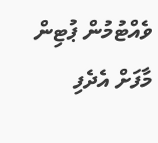ވެއްޓުމުން ޕުޓިން މާފަށް އެދެފި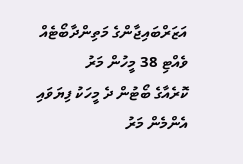އަޒަރްބައިޖާންގެ މަތިންދާބޯޓެއް ވެއްޓި 38 މީހުން މަރު
ކޮރެއާގެ ބޯޓުން ދެ މީހަކު ފިޔަވައި އެންމެން މަރު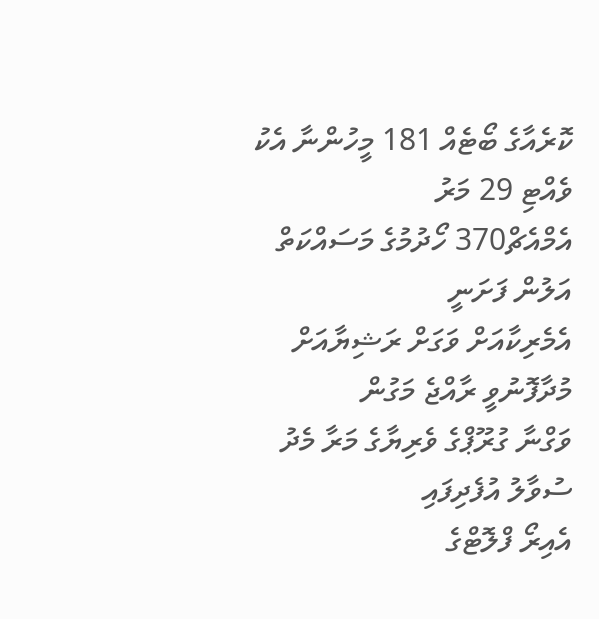ކޮރެއާގެ ބޯޓެއް 181 މީހުންނާ އެކު ވެއްޓި 29 މަރު
އެމްއެޗް370 ހޯދުމުގެ މަސައްކަތް އަލުން ފަށަނީ
އެމެރިކާއަށް ވަގަށް ރަޝިޔާއަށް މުދާފޮނުވީ ރާއްޖެ މަގުން
ވަގްނާ ގުރޫޕްގެ ވެރިޔާގެ މަރާ މެދު ސުވާލު އުފެދިފައި
އެއިރޯ ފްލޮޓްގެ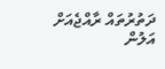ދަތުރުތައް ރާއްޖެއަށް އަލުން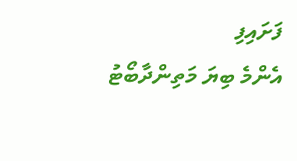ފަށައިފި
އެންމެ ބިޔަ މަތިންދާބޯޓު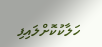ހަލާކުކޮށްލައިފި